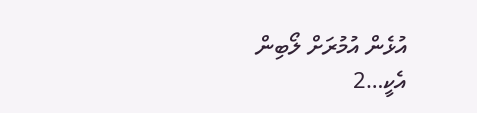އުޅެން އުމުރަށް ލޯބިން އެކީ…2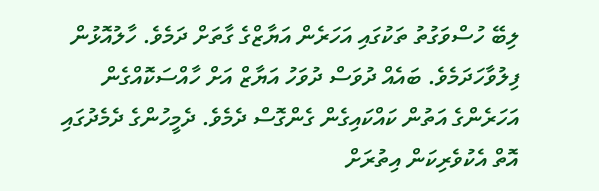ލިބޭ ހުސްވަގުތު ތަކުގައި އަހަރެން އަޔާޒްގެ ގާތަށް ދަމެވެ. ހާލުއޮޅުން ފިލުވާހަދަމެވެ. ބައެއް ދުވަސް ދުވަހު އަޔާޒް އަށް ހާއްސަކޮއްގެން އަހަރެންގެ އަތުން ކައްކައިގެން ގެންގޮސް ދެމެވެ. ދެމީހުންގެ ދެމެދުގައި އޮތް އެކުވެރިކަން އިތުރަށް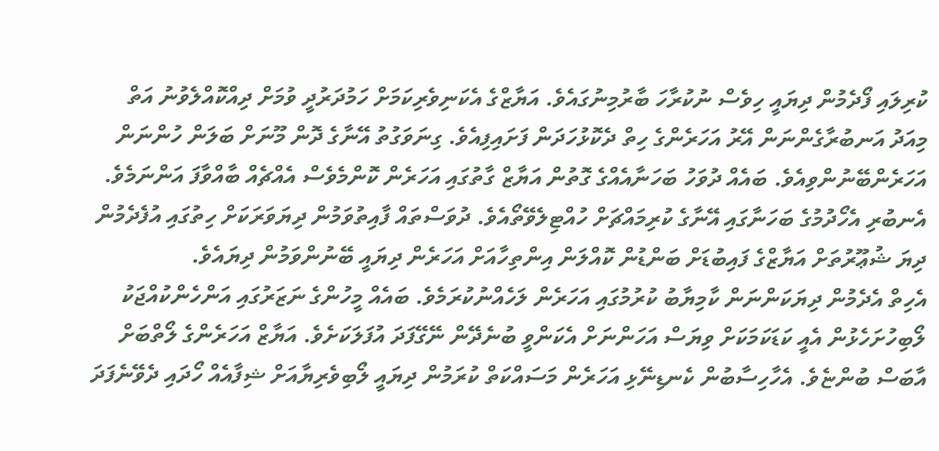ކުރިލައި ފޯދެމުން ދިޔައީ ހިވެސް ނުކުރާހަ ބާރުމިނުގައެވެ. އަޔާޒްގެ އެކަނިވެރިކަމަށް ހަމުދަރުދީ ވުމަށް ދިއްކޮއްލެވުނު އަތް މިއަދު އަނބުރާގެންނަން އޭރު އަހަރެންގެ ހިތް ދެކޮޅުހަދަން ފަށައިފިއެވެ. ގިނަވަގުތު އޭނާގެ ދޮން މޫނަށް ބަލަން ހުންނަން އަހަރެންބޭނުންވިއެވެ. ބައެއް ދުވަހު ބަހަނާއެއްގެ ގޮތުން އަޔާޒް ގާތުގައި އަހަރެން ކޮންމެވެސް އެއްޗެއް ބާއްވާފަ އަންނަމެވެ. އެނބުރި އެހޯދުމުގެ ބަހަނާގައި އޭނާގެ ކުރިމައްޗަށް ހުއްޓިލެވޭތޯއެވެ. ދުވަސްތައް ފާއިތުވަމުން ދިޔަވަރަކަށް ހިތުގައި އުފެދެމުން ދިޔަ ޝުޢޫރުތަށް އަޔާޒްގެ ފައިބުޑަށް ބަންޑުން ކޮއްލަން އިންތިހާއަށް އަހަރެން ދިޔައީ ބޭނުންވަމުން ދިޔައެވެ.
އެހިތް އެދެމުން ދިޔަކަންނަން ކާމިޔާބު ކުރުމުގައި އަހަރެން ލަހެއްނުކުރަމެވެ. ބައެއް މީހުންގެ ނަޒަރުގައި އަންހެންކުއްޖަކު ލޯބިހުށަހެޅުން އެއީ ކަޑަކަމަކަށް ވިޔަސް އަހަންނަށް އެކަންވީ ބުނެދޭން ނޭގޭފަދަ އުފަލަކަށެވެ. އަޔާޒް އަހަރެންގެ ލޯތްބަށް އާބަސް ބުންޏެވެ. އެހާހިސާބުން ކެނޑިނޭޅި އަހަރެން މަސައްކަތް ކުރަމުން ދިޔައީ ލޯބިވެރިޔާއަށް ޝިފާއެއް ހޯދައި ދެވޭނެފަދަ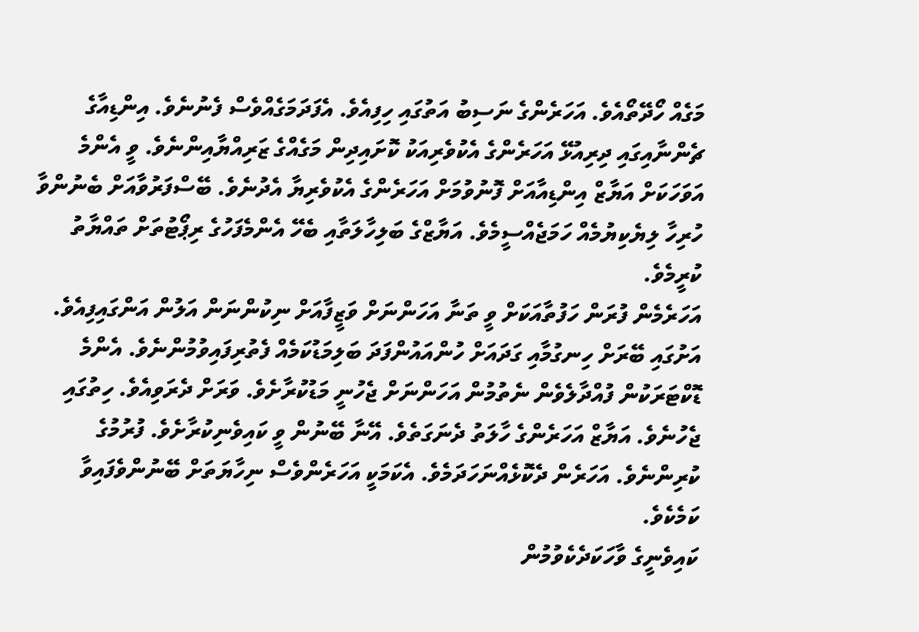މަގެއް ހޯދޭތޯއެވެ. އަހަރެންގެ ނަސިބު އަތުގައި ހިފިއެވެ. އެފަދަމަގެއްވެސް ފެނުނެވެ. އިންޑިއާގެ ޗެންނާއިގައި ދިރިއުޅޭ އަހަރެންގެ އެކުވެރިއަކު ކޮށައިދިން މަގެއްގެ ޒަރިއްޔާއިންނެވެ. ވީ އެންމެ އަވަހަކަށް އަޔާޒް އިންޑިއާއަށް ފޮނުވުމަށް އަހަރެންގެ އެކުވެރިޔާ އެދުނެވެ. ބޭސްފަރުވާއަށް ބެނުންވާ ހުރިހާ ލިޔެކިޔުމެއް ހަމަޖެއްސީމެވެ. އަޔާޒްގެ ބަލިހާލަތާއި ބެހޭ އެންމެފަހުގެ ރިޕޯޓުތަށް ތައްޔާތު ކުރީމެވެ.
އަހަރެމެން ފުރަން ހަފުތާއަކަށް ވީ ތަނާ އަހަންނަށް ވަޒީފާއަށް ނިކުންނަން އަލުން އަންގައިފިއެވެ. އަށުގައި ބޭރަށް ހިނގުމާއި ގަދައަށް ހުންއައުންފަދަ ބަލިމަޑުކަމެއް ފެތުރިފައިވުމުންނެވެ. އެންމެ ޑޮކްޓަރަކުން ފުއްދާލެވެން ނެތުމުން އަހަންނަށް ޖެހުނީ މަޑުކުރާށެވެ. ވަރަށް ދެރަވިއެވެ. ހިތުގައި ޖެހުނެވެ. އަޔާޒް އަހަރެންގެ ހާލަތު ދެނަގަތެވެ. އޭނާ ބޭނުން ވީ ކައިވެނިކުރާށެވެ. ފުރުމުގެ ކުރިންނެވެ. އަހަރެން ދެކޮޅެއްނަހަދަމެވެ. އެކަމަކީ އަހަރެންވެސް ނިހާޔަތަށް ބޭނުންވެފައިވާ ކަމެކެވެ.
ކައިވެނީގެ ވާހަކަދެކެވުމުން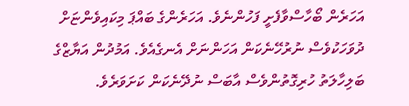އަހަރެން ބޯހާސްވާފެށީ ފަހުންނެވެ. އަހަރެންގެ ބައްޕަ މިކައިވެންޏަށް ދުވަހަކުވެސް ނުރުހޭނެކަން އަހަންނަށް އެނގެއެވެ. އަމުދުން އަޔާޒްގެ ބަލިހާލަތު ހުރިގޮތުންވެސް އާބަސް ނުދޭނެކަން ކަށަވަރެވެ.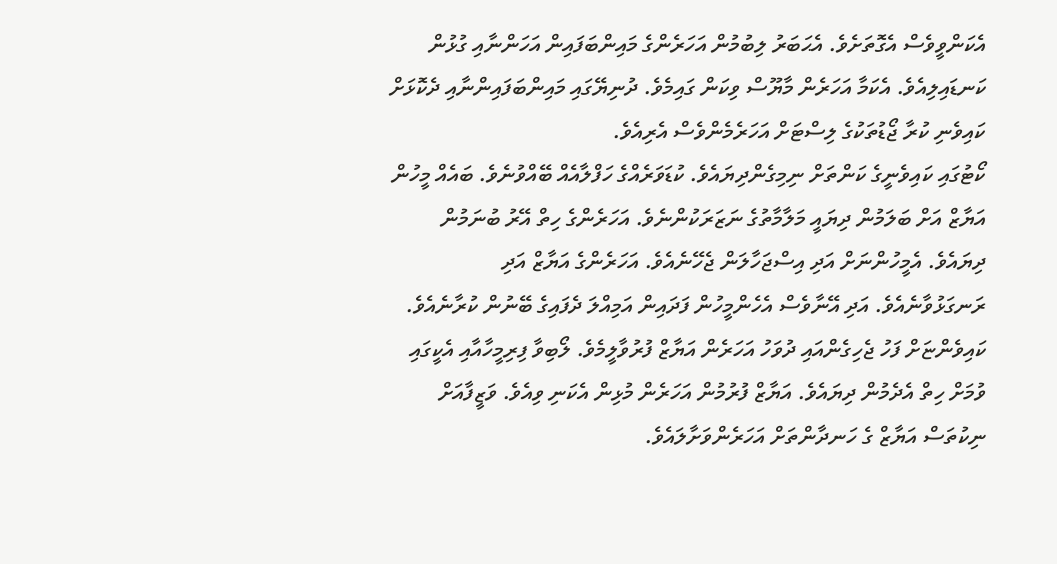އެކަންވީވެސް އެގޮތަށެވެ. އެޙަބަރު ލިބުމުން އަހަރެންގެ މައިންބަފައިން އަހަންނާއި ގުޅުން ކަނޑައިލިއެވެ. އެކަމާ އަހަރެން މާޔޫސް ވިކަން ގައިމެވެ. ދުނިޔޭގައި މައިންބަފައިންނާއި ދެކޮޅަށް ކައިވެނި ކުރާ ޖޯޑުތަކުގެ ލިސްޓަށް އަހަރެމެންވެސް އެރިއެވެ.
ކޯޓުގައި ކައިވެނީގެ ކަންތަށް ނިމިގެންދިޔައެވެ. ކުޑަވަރެއްގެ ހަފްލާއެއް ބޭއްވުނެވެ. ބައެއް މީހުން އަޔާޒް އަށް ބަލަމުން ދިޔައީ މަލާމާތުގެ ނަޒަރަކުންނެވެ. އަހަރެންގެ ހިތް އޭރު ބުނަމުން ދިޔައެވެ. އެމީހުންނަށް އަދި އިސްޖަހާލަން ޖެހޭނެއެވެ. އަހަރެންގެ އަޔާޒް އަދި ރަނގަޅުވާނެއެވެ. އަދި އޭނާވެސް އެހެންމީހުން ފަދައިން އަމިއްލަ ދެފައިގެ ބޭނުން ކުރާނެއެވެ.
ކައިވެންޏަށް ފަހު ޖެހިގެންއައި ދުވަހު އަހަރެން އަޔާޒް ފުރުވާލީމެވެ. ލޯބިވާ ފިރިމީހާއާއި އެކީގައި ވުމަށް ހިތް އެދެމުން ދިޔައެވެ. އަޔާޒް ފުރުމުން އަހަރެން މުޅިން އެކަނި ވިއެވެ. ވަޒީފާއަށް ނިކުތަސް އަޔާޒް ގެ ހަނދާންތަށް އަހަރެންވަށާލައެވެ.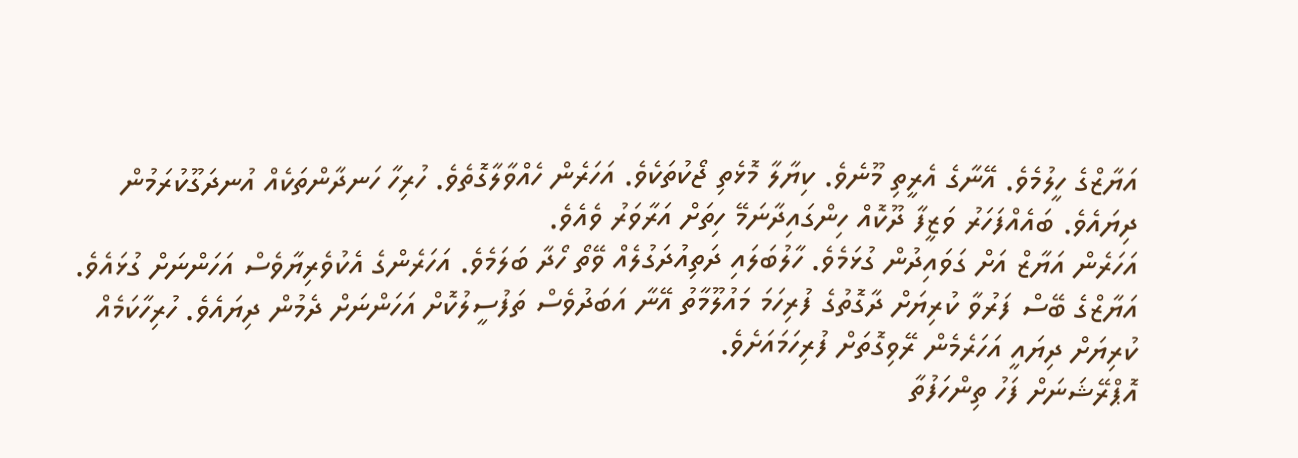އަޔާޒްގެ ހީލުމެވެ. އޭނާގެ އެރީތި މޫނެވެ. ކިޔާލާ މޮޅެތި ޖޯކުތަކެވެ. އަހަރެން ހެއްވާލާގޮތެވެ. ހުރިހާ ހަނދާންތަކެއް އުނދަގޫކުރަމުން ދިޔައެވެ. ބައެއްފަހަރު ވަޒީފާ ދޫކޮއް ހިންގައިދާނަމޭ ހިތަށް އަރާވަރު ވެއެވެ.
އަހަރެން އަޔާޒް އަށް ގަވައިދުން ގުޅަމެވެ. ހާލުބަލައި ދަތިއުދަގުލެއް ވޭތޯ ހޯދާ ބަލަމެވެ. އަހަރެންގެ އެކުވެރިޔާވެސް އަހަންނަށް ގުޅައެވެ. އަޔާޒްގެ ބޭސް ފަރުވާ ކުރިޔަށް ދާގޮތުގެ ފުރިހަމަ މައުލޫމާތު އޭނާ އަބަދުވެސް ތަފުސީލުކޮށް އަހަންނަށް ދެމުން ދިޔައެވެ. ހުރިހާކަމެއް ކުރިޔަށް ދިޔައީ އަހަރެމެން ރޭވިގޮތަށް ފުރިހަމައަށެވެ.
އޮޕްރޭޝަނަށް ފަހު ތިންހަފުތާ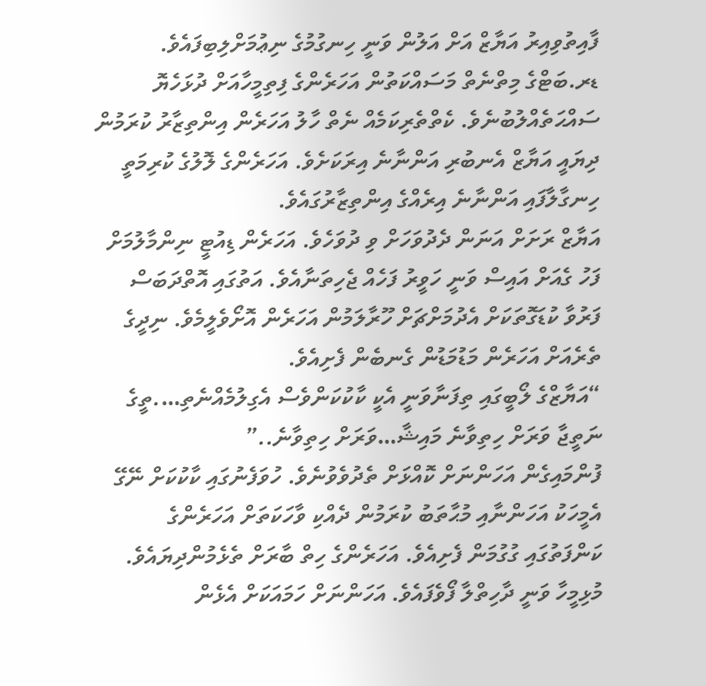ފާއިތުވިއިރު އަޔާޒް އަށް އަލުން ވަނީ ހިނގުމުގެ ނިޢުމަށްލިބިފައެވެ. ޑރ.ބަޓްގެ މިތްނެތް މަސައްކަތުން އަހަރެންގެ ފިތިމީހާއަށް ދުޅަހެޔޮ ސައްޙަތެއްލުބުނެވެ. ކެތްތެރިކަމެއް ނެތް ހާލު އަހަރެން އިންތިޒާރު ކުރަމުން ދިޔައީ އަޔާޒް އެނބުރި އަންނާނެ އިރަކަށެވެ. އަހަރެންގެ ލޮލުގެ ކުރިމަތީ ހިނގާލާފައި އަންނާނެ އިރެއްގެ އިންތިޒާރުގައެވެ.
އަޔާޒް ރަށަށް އަނަން ދެދުވަހަށް ވި ދުވަހެވެ. އަހަރެން ޑިއުޓީ ނިންމާލުމަށް ފަހު ގެއަށް އައިސް ވަނީ ހަވީރު ފަހެއް ޖެހިތަނާއެވެ. އަތުގައި އޮތްދަބަސް ފަރުވާ ކުޑަގޮތަކަށް އެދުމަށްޗަށް ހޫރާލަމުން އަހަރެން އޮށޯވެލީމެވެ. ނިދީގެ ތެރެއަށް އަހަރެން މަޑުމަޑުން ގެނބެން ފެށިއެވެ.
“އަޔާޒްގެ ލޯބީގައި ތިފަނާވަނީ އެކީ ކާކުކަންވެސް އެގިލުމެއްނެތި….ތީގެ ނަތީޖާ ވަރަށް ހިތިވާނެ މައިޝާ…ވަރަށް ހިތިވާނެ..”
ފުންމައިގެން އަހަންނަށް ކޮއްޅަށް ތެދުވެވުނެވެ. ހުވަފެނުގައި ކާކުކަށް ނޭގޭ އެމީހަކު އަހަންނާއި މުޙާތަބު ކުރަމުން ދެއްކި ވާހަކަތަށް އަހަރެންގެ ކަންފަތުގައި ގުގުމަން ފެށިއެވެ. އަހަރެންގެ ހިތް ބާރަށް ތެޅެމުންދިޔައެވެ. މުޅިމީހާ ވަނީ ދާހިތްލާ ފޯވެފައެވެ. އަހަންނަށް ހަމައަކަށް އެޅެން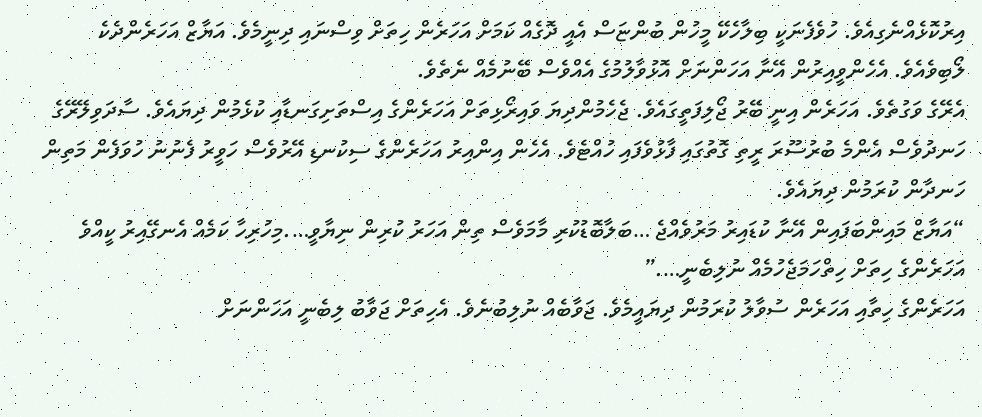އިރުކޮޅެއްނެގިއެވެ. ހުވެފެނަކީ ބިލާހެކޭ މީހުން ބުންޏަސް އެއީ ދޮގެއް ކަމަށް އަހަރެން ހިތަށް ވިސްނައި ދިނީމެވެ. އަޔާޒް އަހަރެންދެކެ ލޯބިވެއެވެ. އެހެންވީއިރުން އޭނާ އަހަންނަށް އޮޅުވާލުމުގެ އެއްވެސް ބޭނުމެއް ނެތެވެ.
އެރޭގެ ވަގުތެވެ. އަހަރެން އިނީ ބޭރު ޖޯލިފަތީގައެވެ. ޖެހެމުންދިޔަ ވައިރޯޅިތަށް އަހަރެންގެ އިސްތަށިގަނޑާއި ކުޅެމުން ދިޔައެވެ. ސާދަވިލޭރޭގެ ހަނދުވެސް އެންމެ ބުރުސޫރަ ރީތި ގޮތުގައި ފާޅުވެފައި ހުއްޓެވެ. އެހެން އިންއިރު އަހަރެންގެ ސިކުނޑި އޭރުވެސް ހަވީރު ފެނުނު ހުވަފެން މަތިން ހަނދާން ކުރަމުން ދިޔައެވެ.
“އަޔާޒް މައިންބަފައިން އޭނާ ކުޑައިރު މަރުވެއްޖެ …ބަލާބޮޑުކުރި މާމަވެސް ތިން އަހަރު ކުރިން ނިޔާވީ….މިހުރިހާ ކަމެއް އެނގޭއިރު ކީއްވެ އަހަރެންގެ ހިތަށް ހިތްހަމަޖެހުމެއް ނުލިބެނީ….”
އަހަރެންގެ ހިތާއި އަހަރެން ސުވާލު ކުރަމުން ދިޔައީމެވެ. ޖަވާބެއް ނުލިބުނެވެ. އެހިތަށް ޖަވާބު ލިބެނީ އަހަންނަށް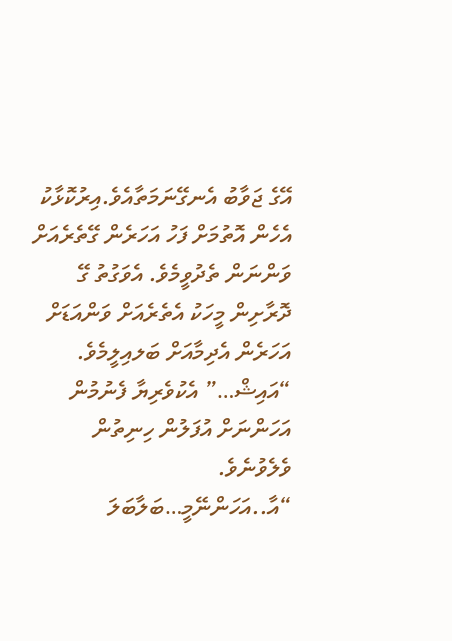އޭގެ ޖަވާބު އެނގޭނަމަތާއެވެ.އިރުކޮޅާކު އެހެން އޮތުމަށް ފަހު އަހަރެން ގޭތެރެއަށް ވަންނަން ތެދުވީމެވެ. އެވަގުތު ގޭ ދޮރާށިން މީހަކު އެތެރެއަށް ވަންއަޑަށް އަހަރެން އެދިމާއަށް ބަލއިލީމެވެ.
“އައިޝް…” އެކުވެރިޔާ ފެނުމުން އަހަންނަށް އުފަލުން ހިނިތުން ވެލެވުނެވެ.
“އާ..އަހަންނޭމީ…ބަލާބަލަ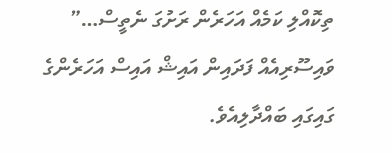ތިކޮއްލި ކަމެއް އަހަރެން ރަށުގަ ނެތީސް…” ވައިސޫރިއެއް ފަދައިން އައިޝް އައިސް އަހަރެންގެ ގައިގައި ބައްދާލިއެވެ.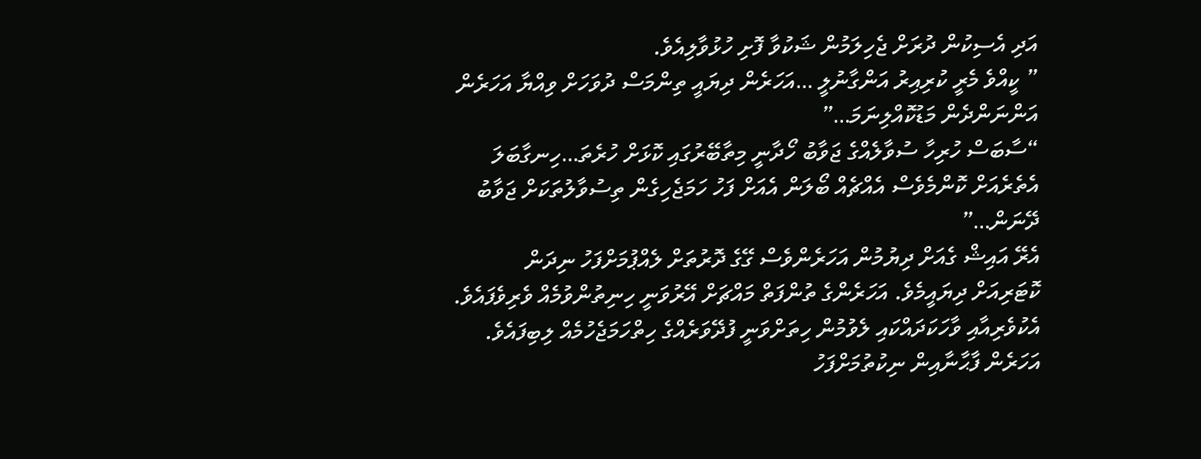އަދި އެސިކުން ދުރަށް ޖެހިލަމުން ޝަކުވާ ފޮށި ހުޅުވާލިއެވެ.
” ކީއްވެ މެރީ ކުރިއިރު އަންގާނުލީ …އަހަރެން ދިޔައީ ތިންމަސް ދުވަހަށް ވިއްޔާ އަހަރެން އަންނަންދެން މަޑުކޮއްލިނަމަ…”
“ސާބަސް ހުރިހާ ސުވާލެއްގެ ޖަވާބު ހޯދާނީ މިތާބޭރުގައި ކޮޅަށް ހުރެތަ…ހިނގާބަލަ އެތެރެއަށް ކޮންމެވެސް އެއްޗެއް ބޯލަން އެއަށް ފަހު ހަމަޖެހިގެން ތިސުވާލުތަކަށް ޖަވާބު ދޭނަން…”
އެރޭ އައިޝް ގެއަށް ދިޔުމުން އަހަރެންވެސް ގޭގެ ދޮރުތަށް ލެއްޕުމަށްފަހު ނިދަން ކޮޓަރިއަށް ދިޔައީމެވެ. އަހަރެންގެ ތުންފަތް މައްޗަށް އޭރުވަނީ ހިނިތުންވުމެއް ވެރިވެފައެވެ. އެކުވެރިއާއި ވާހަކަދައްކައި ލެވުމުން ހިތަށްވަނީ ފުދޭވަރެއްގެ ހިތްހަމަޖެހުމެއް ލިބިފައެވެ. އަހަރެން ފާޙާނާއިން ނިކުތުމަށްފަހު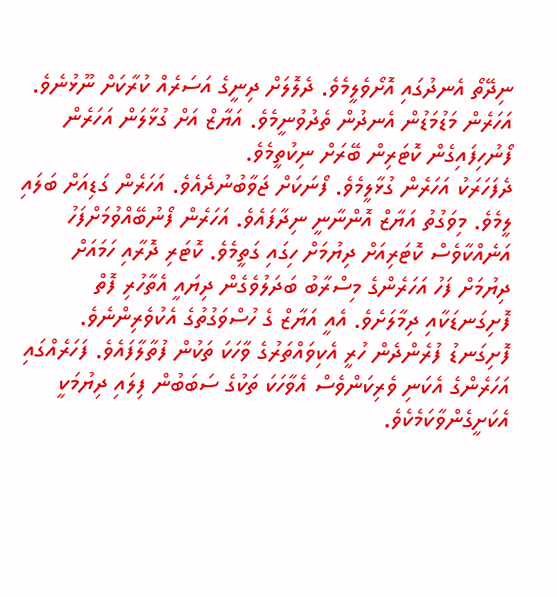ނިދޭތޯ އެނދުގައި އޮށޯވެލީމެވެ. ދެލޮލަށް ދިނީގެ އަސަރެއް ކުރާކަށް ނޫޅުނެވެ. އަހަރެން މަޑުމަޑުން އެނދުން ތެދުވުނީމެވެ. އަޔާޒް އަށް ގުޅާލަން އަހަރެން ފޯނުހިފައިގެން ކޮޓަރިން ބޭރަށް ނިކުތީމެވެ.
ދެފަހަރަކު އަހަރެން ގުޅާލީމެވެ. ފޯނަކަށް ޖަވާބުނުދެއެވެ. އަހަރެން ގަޑިއަށް ބަލައި ލީމެވެ. މިވަގުތު އަޔާޒް އޮންނާނީ ނިދާފައެވެ. އަހަރެން ފޯނުބޭއްވުމަށްފަހު އަނެއްކާވެސް ކޮޓަރިއަށް ދިޔުމަށް ހިގައި ގަތީމެވެ. ކޮޓަރި ދޮރާއި ހަމައަށް ދިޔުމަށް ފަހު އަހަރެންގެ މިސްރާބު ބަދަލުވެގެން ދިޔައީ އެތާހުރި ފޮތް ފޮށިގަނޑަކާއި ދިމާލަށެވެ. އެއީ އަޔާޒް ގެ ހުސްވަގުތުގެ އެކުވެރިންނެވެ. ފޮށިގަނޑު ފުރެންދެން ހުރީ އެކިވައްތަރުގެ ވާހަކަ ތަކުން ފުތާލާފައެވެ. ފަހަރެއްގައި އަހަރެންގެ އެކަނި ވެރިކަންވެސް އެވާހަކަ ތަކުގެ ސަބަބުން ފިލައި ދިޔުމަކީ އެކަށީގެންވާކަމެކެވެ.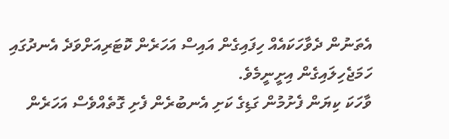އެތަނުން ދެވާހަކައެއް ހިފައިގެން އައިސް އަހަރެން ކޮޓަރިއަށްވަދެ އެނދުގައި ހަމަޖެހިލައިގެން އިށީނީމެވެ.
ވާހަކަ ކިޔަން ފެށުމުން ގަޑިގެ ކަށި އެނބުރެން ފެށި ގޮތެއްވެސް އަހަރެން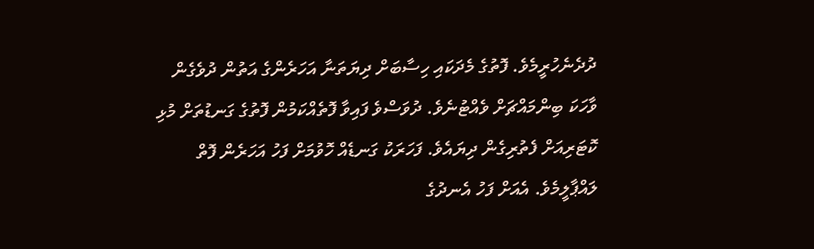ދުދެނެހުރީމެވެ. ފޮތުގެ މެދަކައި ހިސާބަށް ދިޔަތަނާ އަހަރެންގެ އަތުން ދުވެގެން ވާހަކަ ބިންމައްޗަށް ވެއްޓުނެވެ. ދުވަސްވެ ފައިވާ ފޮތެއްކަމުން ފޮތުގެ ގަނޑުތަށް މުޅި ކޮޓަރިއަށް ފެތުރިގެން ދިޔައެވެ. ފަހަރަކު ގަނޑެއް ހޮވުމަށް ފަހު އަހަރެން ފޮތް ލައްޕާލީމެވެ. އެއަށް ފަހު އެނދުގެ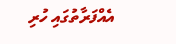އެއްފަރާތުގައި ހުރި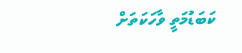ކަބަޑުމަތީ ވާހަކަތަށް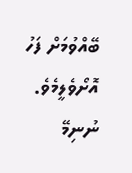ބޭއްވުމަށް ފަހު އޮށޯވެލީމެވެ.
ނުނިމޭ